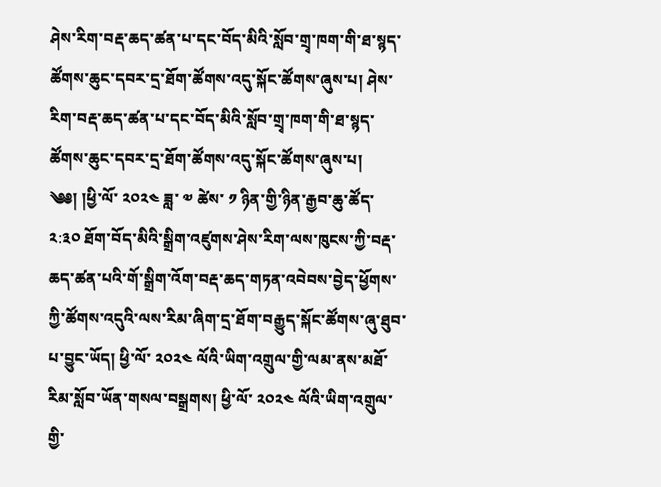ཤེས་རིག་བརྡ་ཆད་ཚན་པ་དང་བོད་མིའི་སློབ་གྲྭ་ཁག་གི་ཐ་སྙད་ཚོགས་ཆུང་དབར་དྲ་ཐོག་ཚོགས་འདུ་སྐོང་ཚོགས་ཞུས་པ། ཤེས་རིག་བརྡ་ཆད་ཚན་པ་དང་བོད་མིའི་སློབ་གྲྭ་ཁག་གི་ཐ་སྙད་ཚོགས་ཆུང་དབར་དྲ་ཐོག་ཚོགས་འདུ་སྐོང་ཚོགས་ཞུས་པ། ༄༅། །ཕྱི་ལོ་ ༢༠༢༤ ཟླ་ ༧ ཚེས་ ༡ ཉིན་གྱི་ཉིན་རྒྱབ་ཆུ་ཚོད་ ༢:༣༠ ཐོག་བོད་མིའི་སྒྲིག་འཛུགས་ཤེས་རིག་ལས་ཁུངས་ཀྱི་བརྡ་ཆད་ཚན་པའི་གོ་སྒྲིག་འོག་བརྡ་ཆད་གཏན་འབེབས་བྱེད་ཕྱོགས་ཀྱི་ཚོགས་འདུའི་ལས་རིམ་ཞིག་དྲ་ཐོག་བརྒྱུད་སྐོང་ཚོགས་ཞུ་ཐུབ་པ་བྱུང་ཡོད། ཕྱི་ལོ་ ༢༠༢༤ ལོའི་ཡིག་འགྲུལ་གྱི་ལམ་ནས་མཐོ་རིམ་སློབ་ཡོན་གསལ་བསྒྲགས། ཕྱི་ལོ་ ༢༠༢༤ ལོའི་ཡིག་འགྲུལ་གྱི་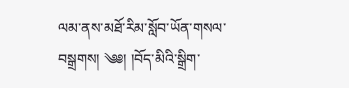ལམ་ནས་མཐོ་རིམ་སློབ་ཡོན་གསལ་བསྒྲགས། ༄༅། །བོད་མིའི་སྒྲིག་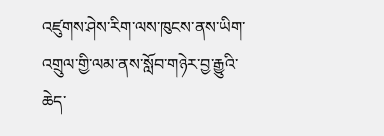འཛུགས་ཤེས་རིག་ལས་ཁུངས་ནས་ཡིག་འགྲུལ་གྱི་ལམ་ནས་སློབ་གཉེར་བྱ་རྒྱུའི་ཆེད་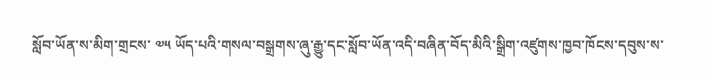སློབ་ཡོན་ས་མིག་གྲངས་ ༧༥ ཡོད་པའི་གསལ་བསྒྲགས་ཞུ་རྒྱུ་དང་སློབ་ཡོན་འདི་བཞིན་བོད་མིའི་སྒྲིག་འཛུགས་ཁྱབ་ཁོངས་དབུས་ས་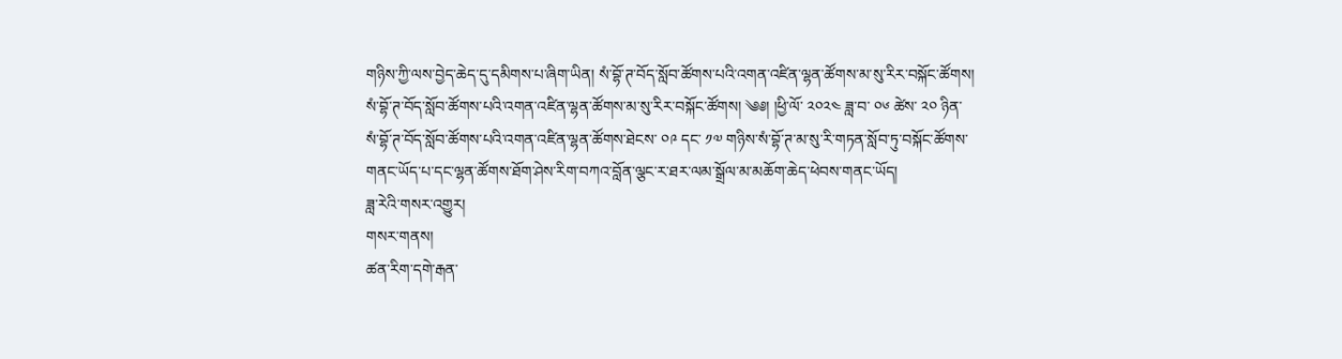གཉིས་ཀྱི་ལས་བྱེད་ཆེད་དུ་དམིགས་པ་ཞིག་ཡིན། སཾ་བྷོ་ཊ་བོད་སློབ་ཚོགས་པའི་འགན་འཛིན་ལྷན་ཚོགས་མ་སུ་རིར་བསྐོང་ཚོགས། སཾ་བྷོ་ཊ་བོད་སློབ་ཚོགས་པའི་འགན་འཛིན་ལྷན་ཚོགས་མ་སུ་རིར་བསྐོང་ཚོགས། ༄༅། །ཕྱི་ལོ་ ༢༠༢༤ ཟླ་བ་ ༠༦ ཚེས་ ༢༠ ཉིན་སཾ་བྷོ་ཊ་བོད་སློབ་ཚོགས་པའི་འགན་འཛིན་ལྷན་ཚོགས་ཐེངས་ ༠༩ དང་ ༡༧ གཉིས་སཾ་བྷོ་ཊ་མ་སུ་རི་གཏན་སློབ་ཏུ་བསྐོང་ཚོགས་གནང་ཡོད་པ་དང་ལྷན་ཚོགས་ཐོག་ཤེས་རིག་བཀའ་བློན་ལྕང་ར་ཐར་ལམ་སྒྲོལ་མ་མཆོག་ཆེད་ཕེབས་གནང་ཡོད།
ཟླ་རེའི་གསར་འགྱུར།
གསར་གནས།
ཚན་རིག་དགེ་རྒན་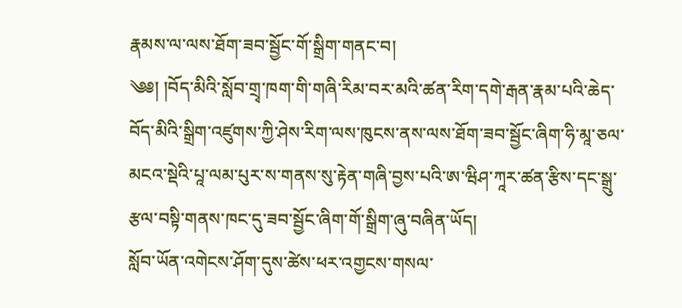རྣམས་ལ་ལས་ཐོག་ཟབ་སྦྱོང་གོ་སྒྲིག་གནང་བ།
༄༅། །བོད་མིའི་སློབ་གྲྭ་ཁག་གི་གཞི་རིམ་བར་མའི་ཚན་རིག་དགེ་རྒན་རྣམ་པའི་ཆེད་བོད་མིའི་སྒྲིག་འཛུགས་ཀྱི་ཤེས་རིག་ལས་ཁུངས་ནས་ལས་ཐོག་ཟབ་སྦྱོང་ཞིག་ཧི་མཱ་ཅལ་མངའ་སྡེའི་པཱ་ལམ་པུར་ས་གནས་སུ་རྟེན་གཞི་བྱས་པའི་ཨ་ཝིཤ་ཀཱར་ཚན་རྩིས་དང་སྒྲུ་རྩལ་བསྟི་གནས་ཁང་དུ་ཟབ་སྦྱོང་ཞིག་གོ་སྒྲིག་ཞུ་བཞིན་ཡོད།
སློབ་ཡོན་འགེངས་ཤོག་དུས་ཚེས་ཕར་འགྱངས་གསལ་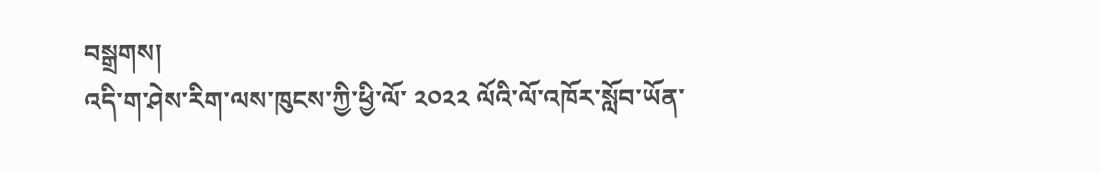བསྒྲགས།
འདི་ག་ཤེས་རིག་ལས་ཁུངས་ཀྱི་ཕྱི་ལོ་ ༢༠༢༢ ལོའི་ལོ་འཁོར་སློབ་ཡོན་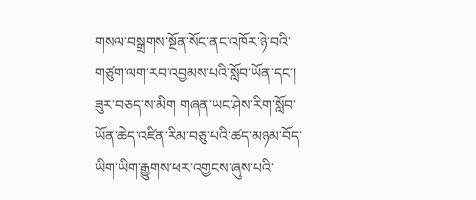གསལ་བསྒྲགས་སྔོན་སོང་ནང་འཁོར་ཉེ་བའི་གཙུག་ལག་རབ་འབྱམས་པའི་སློབ་ཡོན་དང་། ཟུར་བཅད་ས་མིག གཞན་ཡང་ཤེས་རིག་སློབ་ཡོན་ཆེད་འཛིན་རིམ་བཅུ་པའི་ཚད་མཉམ་བོད་ཡིག་ཡིག་རྒྱུགས་ཕར་འགྱངས་ཞུས་པའི་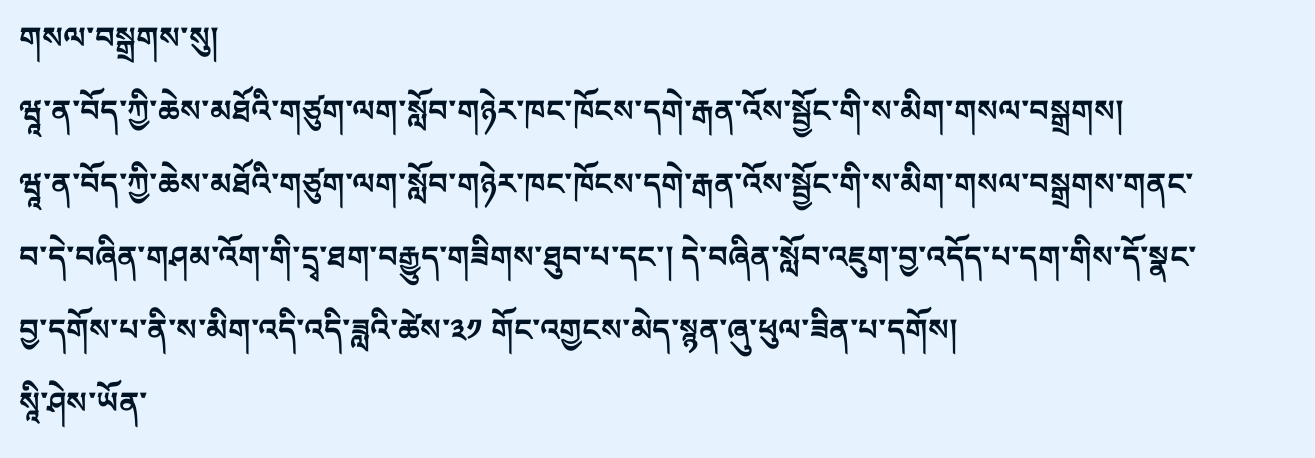གསལ་བསྒྲགས་སུ།
ཝཱ་ན་བོད་ཀྱི་ཆེས་མཐོའི་གཙུག་ལག་སློབ་གཉེར་ཁང་ཁོངས་དགེ་རྒན་འོས་སྦྱོང་གི་ས་མིག་གསལ་བསྒྲགས།
ཝཱ་ན་བོད་ཀྱི་ཆེས་མཐོའི་གཙུག་ལག་སློབ་གཉེར་ཁང་ཁོངས་དགེ་རྒན་འོས་སྦྱོང་གི་ས་མིག་གསལ་བསྒྲགས་གནང་བ་དེ་བཞིན་གཤམ་འོག་གི་དྲྭ་ཐག་བརྒྱུད་གཟིགས་ཐུབ་པ་དང་། དེ་བཞིན་སློབ་འཇུག་བྱ་འདོད་པ་དག་གིས་དོ་སྣང་བྱ་དགོས་པ་ནི་ས་མིག་འདི་འདི་ཟླའི་ཚེས་༣༡ གོང་འགྱངས་མེད་སྙན་ཞུ་ཕུལ་ཟིན་པ་དགོས།
སཱི་ཤེས་ཡོན་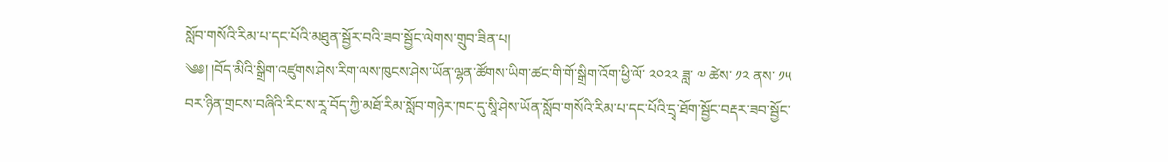སློབ་གསོའི་རིམ་པ་དང་པོའི་མཐུན་སྦྱོར་བའི་ཟབ་སྦྱོང་ལེགས་གྲུབ་ཟིན་པ།
༄༅། །བོད་མིའི་སྒྲིག་འཛུགས་ཤེས་རིག་ལས་ཁུངས་ཤེས་ཡོན་ལྷན་ཚོགས་ཡིག་ཚང་གི་གོ་སྒྲིག་འོག་ཕྱི་ལོ་ ༢༠༢༢ ཟླ་ ༧ ཚེས་ ༡༢ ནས་ ༡༥ བར་ཉིན་གྲངས་བཞིའི་རིང་ས་རཱ་བོད་ཀྱི་མཐོ་རིམ་སློབ་གཉེར་ཁང་དུ་སཱི་ཤེས་ཡོན་སློབ་གསོའི་རིམ་པ་དང་པོའི་དྲྭ་ཐོག་སྦྱོང་བརྡར་ཟབ་སྦྱོང་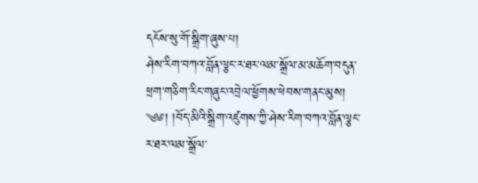དངོས་སུ་གོ་སྒྲིག་ཞུས་པ།
ཤེས་རིག་བཀའ་བློན་ལྕང་ར་ཐར་ལམ་སྒྲོལ་མ་མཆོག་བདུན་ཕྲག་གཅིག་རིང་གཞུང་འབྲེལ་ཕྱོགས་ཕེབས་གནང་མུས།
༄༅། །བོད་མིའི་སྒྲིག་འཛུགས་ཀྱི་ཤེས་རིག་བཀའ་བློན་ལྕང་ར་ཐར་ལམ་སྒྲོལ་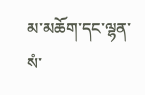མ་མཆོག་དང་ལྷན་སཾ་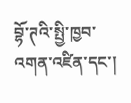བྷོ་ཊའི་སྤྱི་ཁྱབ་འགན་འཛིན་དང་།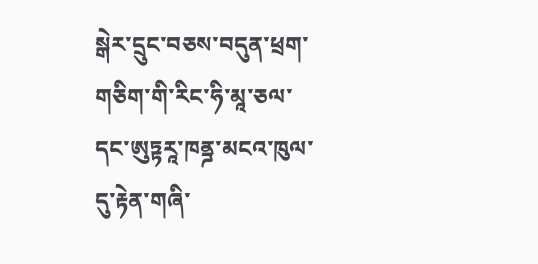སྒེར་དྲུང་བཅས་བདུན་ཕྲག་གཅིག་གི་རིང་ཧི་མཱ་ཅལ་དང་ཨུཏྟརཱ་ཁནྜ་མངའ་ཁུལ་དུ་རྟེན་གཞི་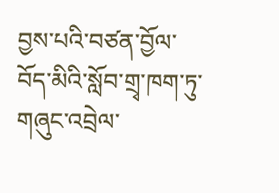བྱས་པའི་བཙན་བྱོལ་བོད་མིའི་སློབ་གྲྭ་ཁག་ཏུ་གཞུང་འབྲེལ་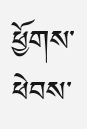ཕྱོགས་ཕེབས་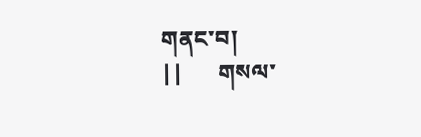གནང་བ།
||      གསལ་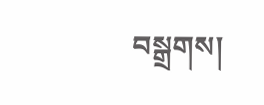བསྒྲགས།